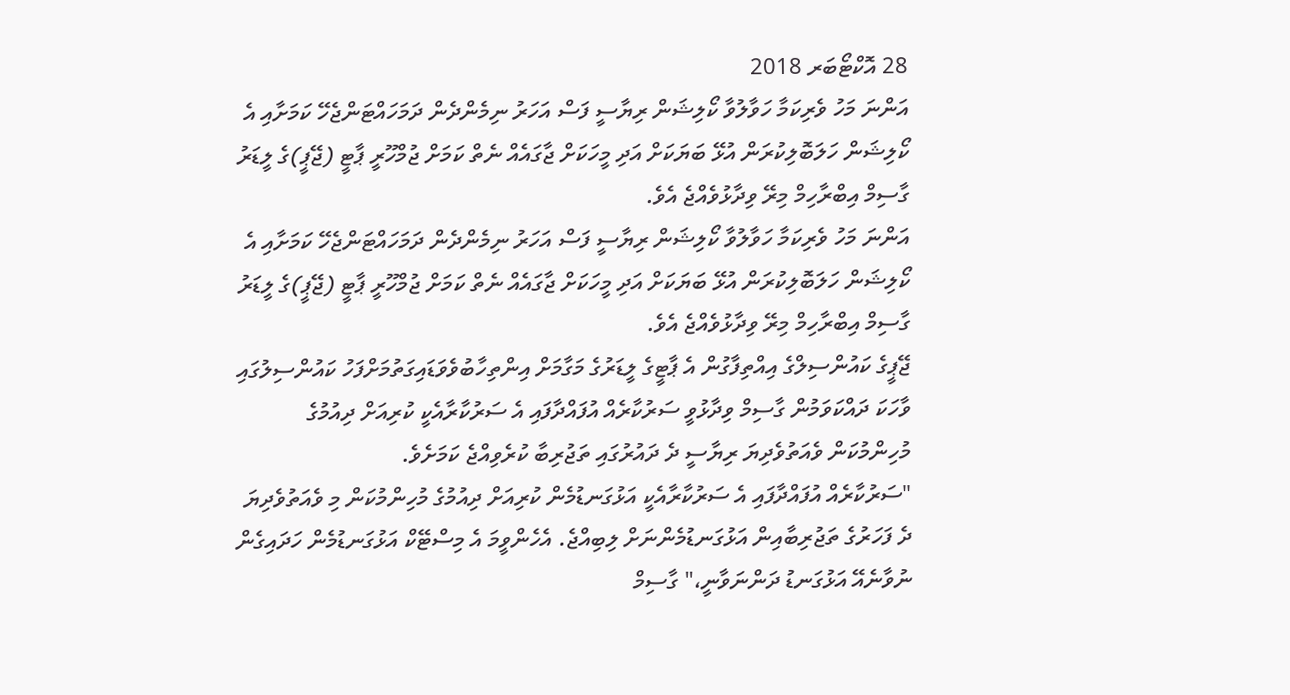28 އޮކްޓޯބަރ 2018
އަންނަ މަހު ވެރިކަމާ ހަވާލުވާ ކޯލިޝަން ރިޔާސީ ފަސް އަހަރު ނިމެންދެން ދަމަހައްޓަންޖެހޭ ކަމަށާއި އެ ކޯލިޝަން ހަލަބޮލިކުރަން އުޅޭ ބަޔަކަށް އަދި މީހަކަށް ޖާގައެއް ނެތް ކަމަށް ޖުމްހޫރީ ޕާޓީ (ޖޭޕީ)ގެ ލީޑަރު ގާސިމް އިބްރާހިމް މިރޭ ވިދާޅުވެއްޖެ އެވެ.
އަންނަ މަހު ވެރިކަމާ ހަވާލުވާ ކޯލިޝަން ރިޔާސީ ފަސް އަހަރު ނިމެންދެން ދަމަހައްޓަންޖެހޭ ކަމަށާއި އެ ކޯލިޝަން ހަލަބޮލިކުރަން އުޅޭ ބަޔަކަށް އަދި މީހަކަށް ޖާގައެއް ނެތް ކަމަށް ޖުމްހޫރީ ޕާޓީ (ޖޭޕީ)ގެ ލީޑަރު ގާސިމް އިބްރާހިމް މިރޭ ވިދާޅުވެއްޖެ އެވެ.
ޖޭޕީގެ ކައުންސިލްގެ އިއްތިފާގުން އެ ޕާޓީގެ ލީޑަރުގެ މަގާމަށް އިންތިހާބުވެވަޑައިގަތުމަށްފަހު ކައުންސިލުގައި ވާހަކަ ދައްކަވަމުން ގާސިމް ވިދާޅުވީ ސަރުކާރެއް އުފައްދާފައި އެ ސަރުކާރާއެކީ ކުރިއަށް ދިއުމުގެ މުހިންމުކަން ވެއަތުވެދިޔަ ރިޔާސީ ދެ ދައުރުގައި ތަޖުރިބާ ކުރެވިއްޖެ ކަމަށެވެ.
"ސަރުކާރެއް އުފައްދާފައި އެ ސަރުކާރާއެކީ އަޅުގަނޑުމެން ކުރިއަށް ދިއުމުގެ މުހިންމުކަން މި ވެއަތުވެދިޔަ ދެ ފަހަރުގެ ތަޖުރިބާއިން އަޅުގަނޑުމެންނަށް ލިބިއްޖެ. އެހެންވީމަ އެ މިސްޓޭކް އަޅުގަނޑުމެން ހަދައިގެން ނުވާނެއޭ އަޅުގަނޑު ދަންނަވާނީ،" ގާސިމް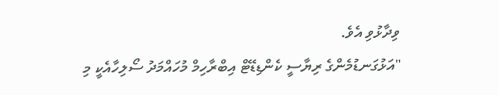ވިދާޅުވި އެވެ.
"އަޅުގަނޑުމެންގެ ރިޔާސީ ކެންޑިޑޭޓް އިބްރާހިމް މުހައްމަދު ސޯލިހާއެކީ މި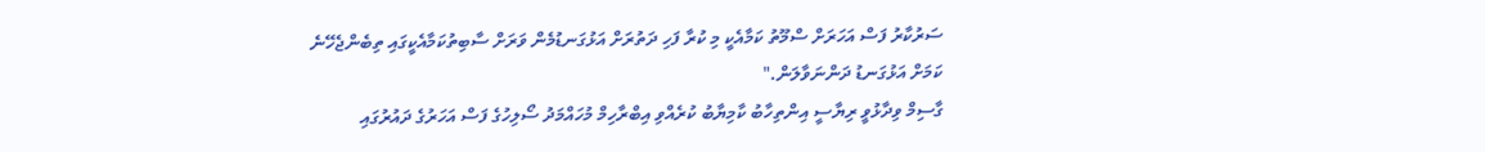ސަރުކާރު ފަސް އަހަރަށް ސްމޫތު ކަމާއެކީ މި ކުރާ ފަހި ދަތުރަށް އަޅުގަނޑުމެން ވަރަށް ސާބިތުކަމާއެކީގައި ތިބެންޖެހޭނެ ކަމަށް އަޅުގަނޑު ދަންނަވާލަން."
ގާސިމް ވިދާޅުވީ ރިޔާސީ އިންތިހާބު ކާމިޔާބު ކުރެއްވި އިބްރާހިމް މުހައްމަދު ސޯލިހުގެ ފަސް އަހަރުގެ ދައުރުގައި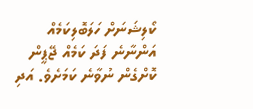ކޯލިޝަނަށް ހަލަބޮލިކަމެއް އަންނާނެ ފަދަ ކަމެއް ޖޭޕީން ކޮށްގެން ނުވާނެ ކަމަށެވެ. އަދި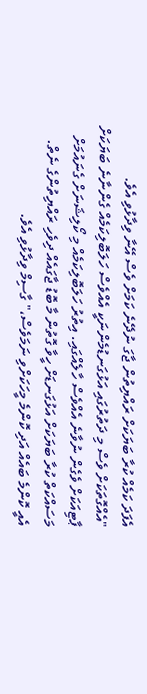އެފަދަ ކަމެއް ކުރާ ބަޔަކަށް ރައްޔިތުން ޖާގަ ނުދޭނެ ކަމަށް ވެސް އޭނާ ވިދާޅުވި އެވެ.
"އެއްގޮތަކަށް ވެސް މި ދަތުރުގައި އަޅުގަނޑުމެންނަކީ އެއްވެސް ހަލަބޮލިކަމެއް ގެންނާނެ ބަޔަކަށް ޕާޓިއަކަށް ވެގެން ނުވާނެ އެއްވެސް ހާލެއްގައި. އިތުރު ހަލަބޮލިކަމެއް މި ކޯލިޝަނަށް ގެނައުމަށް މަސައްކަތް ކުރާ ބަޔަކަށް އަޅުގަނޑަށް ހީވާ ގޮތުން މާ ބޮޑު ޖާގައެއް ދިވެހި ރައްޔިތުންގެ ނެތް. އެއީ ކޮންމެ ބައެއް އަދި ކޮންމެ މީހަކަށްވި ނަމަވެސް،" ގާސިމް ވިދާޅުވި އެވެ.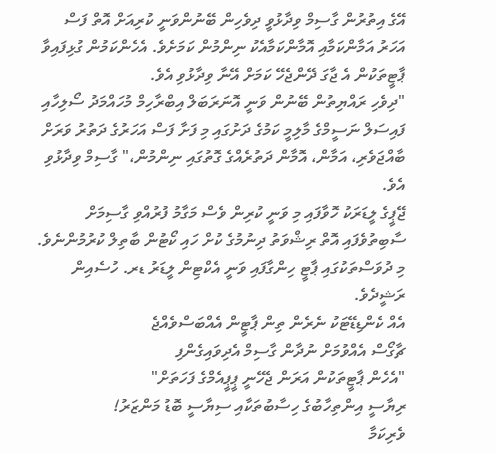އޭގެ އިތުރުން ގާސިމް ވިދާޅުވީ ދިވެހިން ބޭނުންވަނީ ކުރިއަށް އޮތް ފަސް އަހަރު އަމާންކަމާއި އޮމާންކަމާއެކު ނިންމުން ކަމަށެވެ. އެހެންކަމުން ގުޅިފައިވާ ޕާޓީތަކުން އެ ޖާގަ ދޭންޖެހޭ ކަމަށް އޭނާ ވިދާޅުވި އެވެ.
"ދިވެހި ރައްޔިތުން ބޭނުން ވަނީ އޮނަރަބަލް އިބްރާހިމް މުހައްމަދު ސޯލިހާއި ފައިސަލް ނަސީމްގެ މާލިމީ ކަމުގެ ދަށުގައި މި ފަށާ ފަސް އަހަރުގެ ދަތުރު ވަރަށް ބާއްޖަވެރި، އަމާން، އޮމާން ދަތުރެއްގެ ގޮތުގައި ނިންމުން،" ގާސިމް ވިދާޅުވި އެވެ.
ޖޭޕީގެ ލީޑަރަކު ހޮވާފައި މި ވަނީ ކުރިން ވެސް މަގާމު ފުރުއްވި ގާސިމަށް ސާބިތުވެފައި އޮތް ރިޝްވަތު ދިނުމުގެ ކުށް ހައި ކޯޓުން ބާތިލް ކުރުމުންނެވެ. މި ދުވަސްތަކުގައި ޕާޓީ ހިންގާފައި ވަނީ އެކްޓިން ލީޑަރު ޑރ. ހުސެއިން ރަޝީދެވެ.
އެއް ކެންޑިޑޭޓަކު ނެރެން ތިން ޕާޓީން އެއްބަސްވެއްޖެ
ޗާގޯސް އެއްވުމަށް ނުދާން ގާސިމް އެދިވައިގެންފި
"އެހެން ޕާޓީތަކުން އަރަން ޖެހޭނީ ޕީޕީއެމްގެ ފަހަތަށް"
ރިޔާސީ އިންތިހާބުގެ ހިސާބުތަކާއި ސިޔާސީ ބޮޑު މަންޒަރު!
ވެރިކަމާ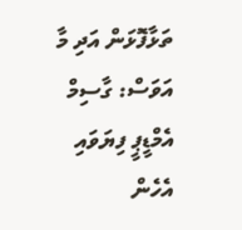ތަޅާފޮޅަން އަދި މާ އަވަސް: ގާސިމް
އެމްޑީޕީ ފިޔަވައި އެހެން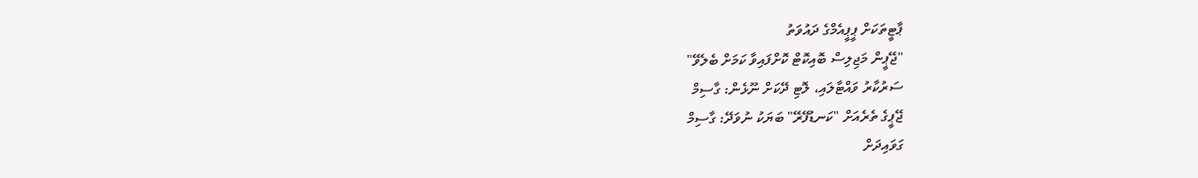ޕާޓީތަކަށް ޕީޕީއެމްގެ ދައުވަތު
"ޖޭޕީން މަޖިލިސް ބޮއިކޮޓް ކޮށްފައިވާ ކަމަށް ބެލެވޭ"
ސަރުކާރު ވައްޓާލައި، ލޮޓި ދޭކަށް ނޫޅެން: ގާސިމް
ޖޭޕީގެ ތެރެއަށް "ކަނޑުފޭރޭ" ބަޔަކު ނުވަދޭ: ގާސިމް
ގަވައިދަށް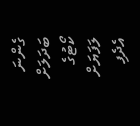ގެންނަ ބަދަލަށް ކޯޓުގެ ލަފަޔަށް އެދެފި